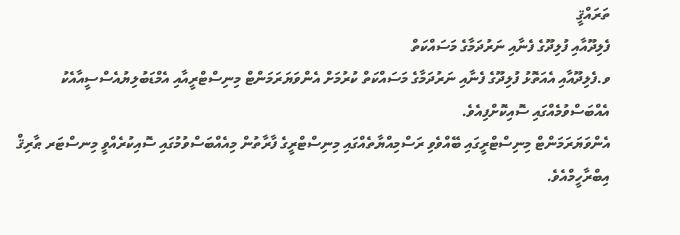ތަރައްޤީ
ފެލިދޫއާއި ފުލިދޫގެ ފެނާއި ނަރުދަމާގެ މަސައްކަތް
ވ.ފެލިދޫއާއި އެއަތޮޅު ފުލިދޫގެ ފެނާއި ނަރުދަމާގެ މަސައްކަތް ކުރުމަށް އެންވަޔަރަމަންޓް މިނިސްޓްރީއާއި އެމްޑަބުލިޔުއެސްސީއާއެކު އެއްބަސްވުމެއްގައި ސޮއިކޮށްފިއެވެ.
އެންވަޔަރަމަންޓް މިނިސްޓްރީގައި ބޭއްވެވި ރަސްމިއްޔާތެއްގައި މިނިސްޓްރީގެ ފާރާތުން މިއެއްބަސްވުމުގައި ސޮއިކުރެއްވީ މިނސްޓަރ ޠާރިޤް އިބްރާހީމްއެވެ.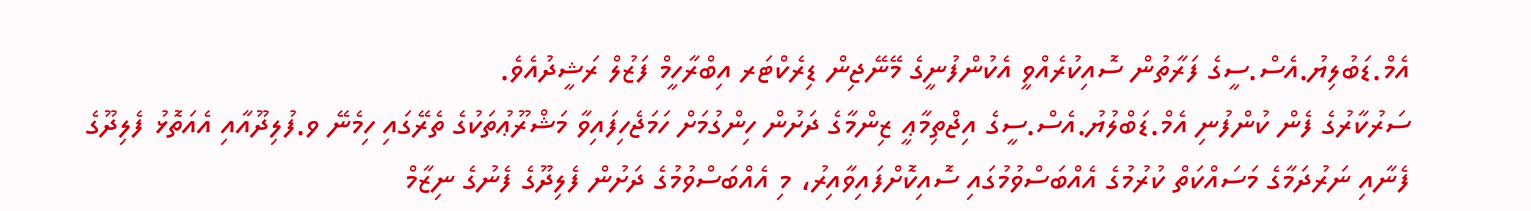އެމް.ޑަބުލިޔު.އެސް.ސީގެ ފަރާތުން ސޮއިކުރެއްވީ އެކުންފުނީގެ މޭނޭޖިން ޑިރެކްޓަރ އިބްރާހީމް ފަޒުލް ރަޝީދުއެވެ.
ސަރުކާރުގެ ފެން ކުންފުނި އެމް.ޑަބްލުޔު.އެސް.ސީގެ އިޖްތިމާޢީ ޒިންމާގެ ދަށުން ހިންގުމަށް ހަމަޖެހިފައިވާ މަޝްރޫޢުތަކުގެ ތެރޭގައި ހިމެނޭ ވ.ފުލިދޫއާއި އެއަތޮޅު ފެލިދޫގެ ފެނާއި ނަރުދަމާގެ މަސައްކަތް ކުރުމުގެ އެއްބަސްވުމުގައި ސޮއިކޮށްފައިވާއިރު، މި އެއްބަސްވުމުގެ ދަށުން ފެލިދޫގެ ފެނުގެ ނިޒާމް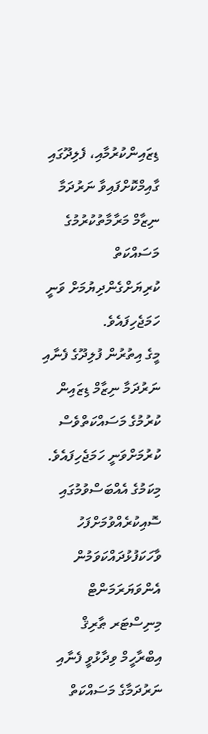ޑިޒައިންކުރުމާއި، ފެލިދޫގައި ގާއިމްކޮށްފައިވާ ނަރުދަމާ ނިޒާމް މަރާމާތުކުރުމުގެ މަސައްކަތް ކުރިޔަށްގެންދިޔުމަށް ވަނީ ހަމަޖެހިފައެވެ.
މީގެ އިތުރުން ފުލިދޫގެ ފެނާއި ނަރުދަމާ ނިޒާމް ޑިޒައިން ކުރުމުގެ މަސައްކަތްވެސް ކުރުމަށްވަނީ ހަމަޖެހިފައެވެ. މިކަމުގެ އެއްބަސްވުމުގައި ސޮއިކުރެއްވުމަށްފަހު ވާހަކަފުޅުދައްކަވަމުން އެންވަޔަރަމަންޓް މިނިސްޓަރ ޠާރިޤް އިބްރާހީމް ވިދާޅުވީ ފެނާއި ނަރުދަމާގެ މަސައްކަތް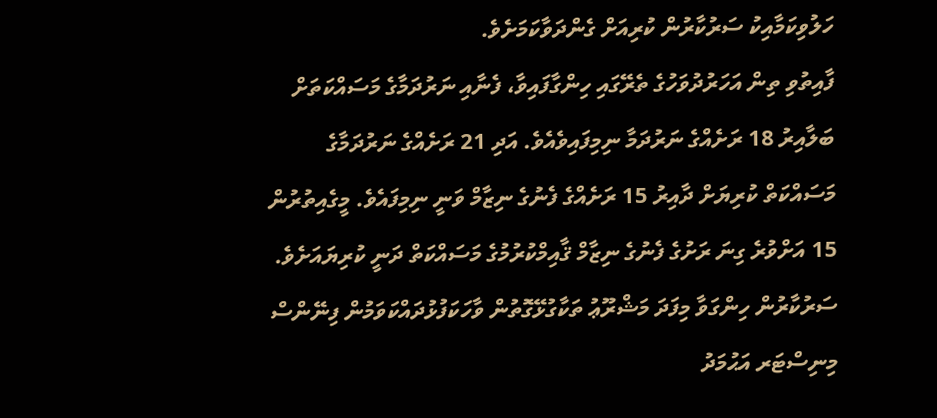ހަލުވިކަމާއިކު ސަރުކާރުން ކުރިއަށް ގެންދަވާކަމަށެވެ.
ފާއިތުވި ތިން އަހަރުދުވަހުގެ ތެރޭގައި ހިންގާފައިވާ، ފެނާއި ނަރުދަމާގެ މަސައްކަތަށް ބަލާއިރު 18 ރަށެއްގެ ނަރުދަމާ ނިމިފައިވެއެވެ. އަދި 21 ރަށެއްގެ ނަރުދަމާގެ މަސައްކަތް ކުރިޔަށް ދާއިރު 15 ރަށެއްގެ ފެނުގެ ނިޒާމް ވަނީ ނިމިފައެވެ. މީގެއިތުރުން 15 އަށްވުރެ ގިނަ ރަށުގެ ފެނުގެ ނިޒާމް ޤާއިމްކުރުމުގެ މަސައްކަތް ދަނީ ކުރިޔައަށެވެ.
ސަރުކާރުން ހިންގަވާ މިފަދަ މަޝްރޫޢު ތަކާގުޅޭގޮތުން ވާހަކަފުޅުދައްކަވަމުން ފިނޭންސް މިނިސްޓަރ އަޙުމަދު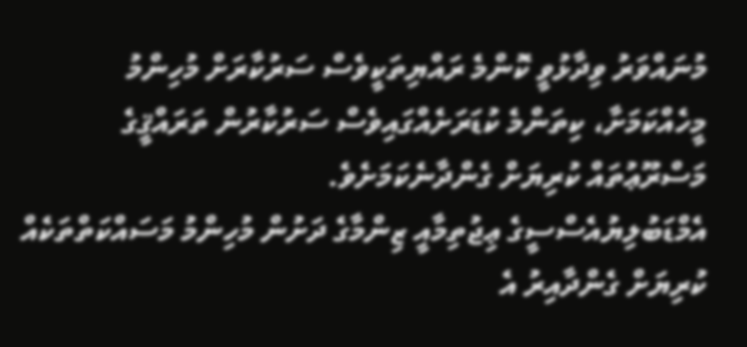މުނައްވަރު ވިދާޅުވީ ކޮންމެ ރައްޔިތަކީވެސް ސަރުކާރަށް މުހިންމު މީހެއްކަމަށާ، ކިތަންމެ ކުޑަރަށެއްގައިވެސް ސަރުކާރުން ތަރައްޤީގެ މަސްރޫޢުތައް ކުރިޔަށް ގެންދާނެކަމަށެވެ.
އެމްޑަބުލިޔުއެސްސީގެ ޢިޖުތިމާއީ ޒިންމާގެ ދަށުން މުހިންމު މަސައްކަތްތަކެއް ކުރިޔަށް ގެންދާއިރު އެ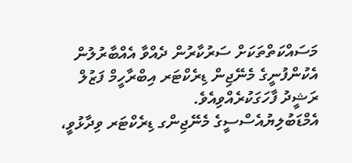މަސައްކަތްތަކަށް ސަރުކާރުން ދެއްވާ އެއްބާރުލުން އެކުންފުނީގެ މެނޭޖިން ޑިރެކްޓަރ އިބްރާހީމް ފަޒުލް ރަޝީދު ފާހަގަކުރެއްވިއެވެ.
އެމްޑަބުލިޔުއެސްސީގެ މެނޭޖިންގ ޑިރެކްޓަރ ވިދާޅުވީ،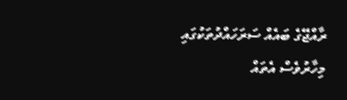ރާއްޖޭގެ ބައެއް ސަރަހައްދުތަކުގައި މިހާރުވެސް އެތައް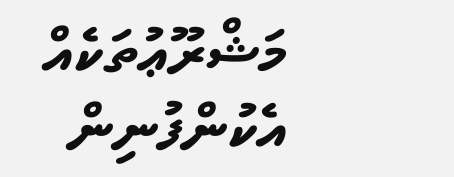މަޝްރޫޢުތަކެއް އެކުންފުނިން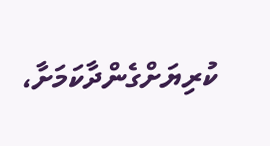ކުރިޔަށްގެންދާކަމަށާ،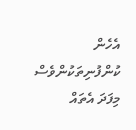އެހެން ކުންފުނިތަކުންވެސް މިފަދަ އެތައް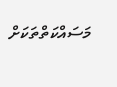މަސައްކަތްތަކަށް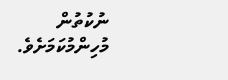ނުކުތުން މުހިންމުކަމަށެވެ.